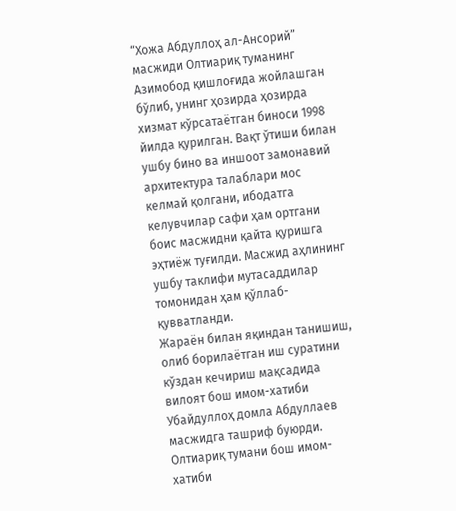“Хожа Абдуллоҳ ал-Ансорий” масжиди Олтиариқ туманинг Азимобод қишлоғида жойлашган бўлиб, унинг ҳозирда ҳозирда хизмат кўрсатаётган биноси 1998 йилда қурилган. Вақт ўтиши билан ушбу бино ва иншоот замонавий архитектура талаблари мос келмай қолгани, ибодатга келувчилар сафи ҳам ортгани боис масжидни қайта қуришга эҳтиёж туғилди. Масжид аҳлининг ушбу таклифи мутасаддилар томонидан ҳам қўллаб-қувватланди.
Жараён билан яқиндан танишиш, олиб борилаётган иш суратини кўздан кечириш мақсадида вилоят бош имом-хатиби Убайдуллоҳ домла Абдуллаев масжидга ташриф буюрди.
Олтиариқ тумани бош имом-хатиби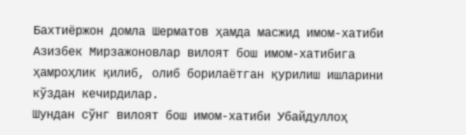Бахтиёржон домла Шерматов ҳамда масжид имом-хатиби Азизбек Мирзажоновлар вилоят бош имом-хатибига ҳамроҳлик қилиб, олиб борилаётган қурилиш ишларини кўздан кечирдилар.
Шундан сўнг вилоят бош имом-хатиби Убайдуллоҳ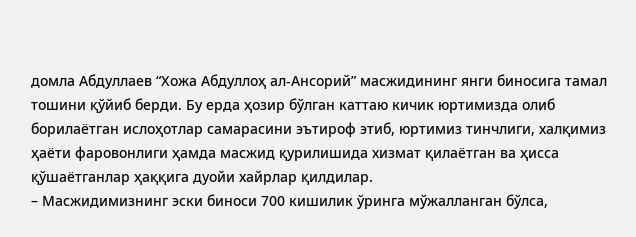домла Абдуллаев “Хожа Абдуллоҳ ал-Ансорий” масжидининг янги биносига тамал тошини қўйиб берди. Бу ерда ҳозир бўлган каттаю кичик юртимизда олиб борилаётган ислоҳотлар самарасини эътироф этиб, юртимиз тинчлиги, халқимиз ҳаёти фаровонлиги ҳамда масжид қурилишида хизмат қилаётган ва ҳисса қўшаётганлар ҳаққига дуойи хайрлар қилдилар.
– Масжидимизнинг эски биноси 700 кишилик ўринга мўжалланган бўлса,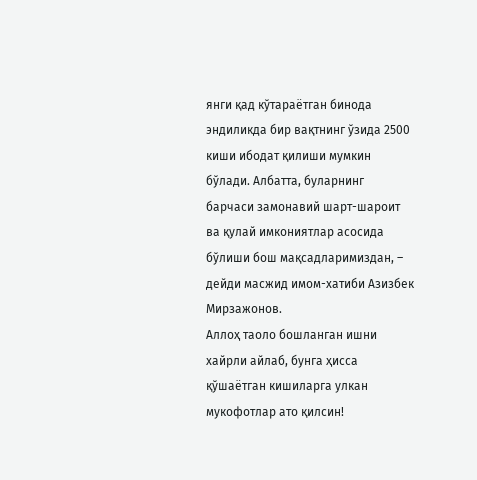янги қад кўтараётган бинода эндиликда бир вақтнинг ўзида 2500 киши ибодат қилиши мумкин бўлади. Албатта, буларнинг барчаси замонавий шарт-шароит ва қулай имкониятлар асосида бўлиши бош мақсадларимиздан, – дейди масжид имом-хатиби Азизбек Мирзажонов.
Аллоҳ таоло бошланган ишни хайрли айлаб, бунга ҳисса қўшаётган кишиларга улкан мукофотлар ато қилсин!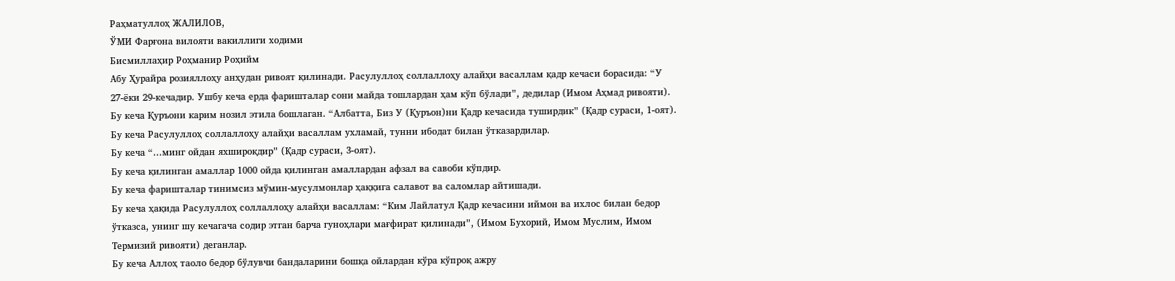Раҳматуллоҳ ЖАЛИЛОВ,
ЎМИ Фарғона вилояти вакиллиги ходими
Бисмиллаҳир Роҳманир Роҳийм
Абу Ҳурайра розияллоҳу анҳудан ривоят қилинади. Расулуллоҳ соллаллоҳу алайҳи васаллам қадр кечаси борасида: “У 27-ёки 29-кечадир. Ушбу кеча ерда фаришталар сони майда тошлардан ҳам кўп бўлади”, дедилар (Имом Аҳмад ривояти).
Бу кеча Қуръони карим нозил этила бошлаган. “Албатта, Биз У (Қуръон)ни Қадр кечасида туширдик” (Қадр сураси, 1-оят).
Бу кеча Расулуллоҳ соллаллоҳу алайҳи васаллам ухламай, тунни ибодат билан ўтказардилар.
Бу кеча “...минг ойдан яхшироқдир” (Қадр сураси, 3-оят).
Бу кеча қилинган амаллар 1000 ойда қилинган амаллардан афзал ва савоби кўпдир.
Бу кеча фаришталар тинимсиз мўмин-мусулмонлар ҳаққига салавот ва саломлар айтишади.
Бу кеча ҳақида Расулуллоҳ соллаллоҳу алайҳи васаллам: “Ким Лайлатул Қадр кечасини иймон ва ихлос билан бедор ўтказса, унинг шу кечагача содир этган барча гуноҳлари мағфират қилинади”, (Имом Бухорий, Имом Муслим, Имом Термизий ривояти) деганлар.
Бу кеча Аллоҳ таоло бедор бўлувчи бандаларини бошқа ойлардан кўра кўпроқ ажру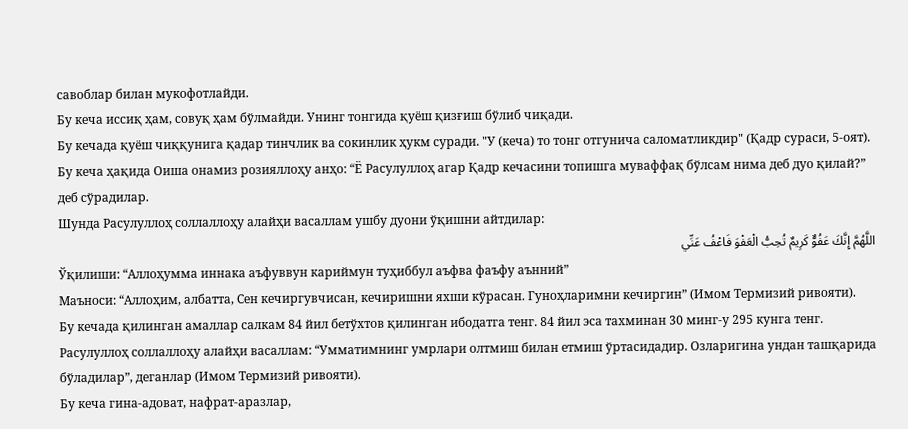савоблар билан мукофотлайди.
Бу кеча иссиқ ҳам, совуқ ҳам бўлмайди. Унинг тонгида қуёш қизғиш бўлиб чиқади.
Бу кечада қуёш чиққунига қадар тинчлик ва сокинлик ҳукм суради. "У (кеча) то тонг отгунича саломатликдир" (Қадр сураси, 5-оят).
Бу кеча ҳақида Оиша онамиз розияллоҳу анҳо: “Ё Расулуллоҳ агар Қадр кечасини топишга муваффақ бўлсам нима деб дуо қилай?” деб сўрадилар.
Шунда Расулуллоҳ соллаллоҳу алайҳи васаллам ушбу дуони ўқишни айтдилар:
اللَّهُمَّ إِنَّكَ عَفُوٌّ كَرِيمٌ تُحِبُّ الْعَفْوَ فَاعْفُ عَنِّي
Ўқилиши: “Аллоҳумма иннака аъфуввун кариймун туҳиббул аъфва фаъфу аънний”
Маъноси: “Аллоҳим, албатта, Сен кечиргувчисан, кечиришни яхши кўрасан. Гуноҳларимни кечиргин” (Имом Термизий ривояти).
Бу кечада қилинган амаллар салкам 84 йил бетўхтов қилинган ибодатга тенг. 84 йил эса тахминан 30 минг-у 295 кунга тенг. Расулуллоҳ соллаллоҳу алайҳи васаллам: “Умматимнинг умрлари олтмиш билан етмиш ўртасидадир. Озларигина ундан ташқарида бўладилар”, деганлар (Имом Термизий ривояти).
Бу кеча гина-адоват, нафрат-аразлар,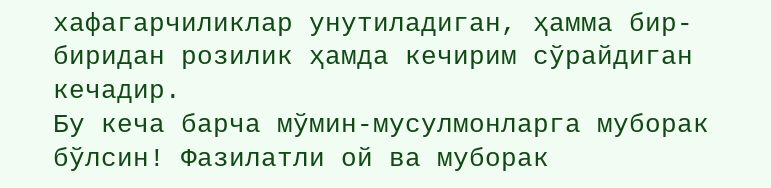хафагарчиликлар унутиладиган, ҳамма бир-биридан розилик ҳамда кечирим сўрайдиган кечадир.
Бу кеча барча мўмин-мусулмонларга муборак бўлсин! Фазилатли ой ва муборак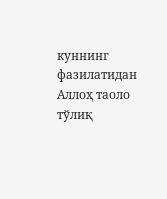куннинг фазилатидан Аллоҳ таоло тўлиқ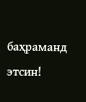баҳраманд этсин!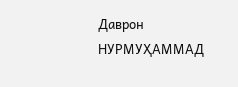Даврон НУРМУҲАММАД